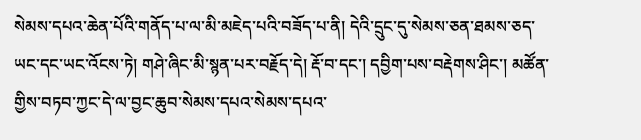སེམས་དཔའ་ཆེན་པོའི་གནོད་པ་ལ་མི་མཇེད་པའི་བཟོད་པ་ནི། དེའི་དྲུང་དུ་སེམས་ཅན་ཐམས་ཅད་ཡང་དང་ཡང་འོངས་ཏེ། གཤེ་ཞིང་མི་སྙན་པར་བརྗོད་དེ། རྡོ་བ་དང་། དབྱིག་པས་བརྡེགས་ཤིང་། མཚོན་གྱིས་བཏབ་ཀྱང་དེ་ལ་བྱང་ཆུབ་སེམས་དཔའ་སེམས་དཔའ་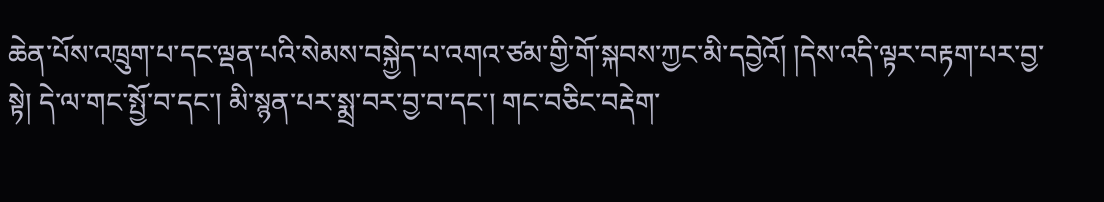ཆེན་པོས་འཁྲུག་པ་དང་ལྡན་པའི་སེམས་བསྐྱེད་པ་འགའ་ཙམ་གྱི་གོ་སྐབས་ཀྱང་མི་དབྱེའོ། །དེས་འདི་ལྟར་བརྟག་པར་བྱ་སྟེ། དེ་ལ་གང་སྤྱོ་བ་དང་། མི་སྙན་པར་སྨྲ་བར་བྱ་བ་དང་། གང་བཅིང་བརྡེག་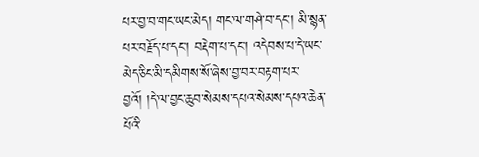པར་བྱ་བ་གང་ཡང་མེད། གང་ལ་གཤེ་བ་དང་། མི་སྙན་པར་བརྗོད་པ་དང་། བརྡེག་པ་དང་། འདེབས་པ་དེ་ཡང་མེད་ཅིང་མི་དམིགས་སོ་ཞེས་བྱ་བར་བརྟག་པར་བྱའོ། །དེ་ལ་བྱང་ཆུབ་སེམས་དཔའ་སེམས་དཔའ་ཆེན་པོའི་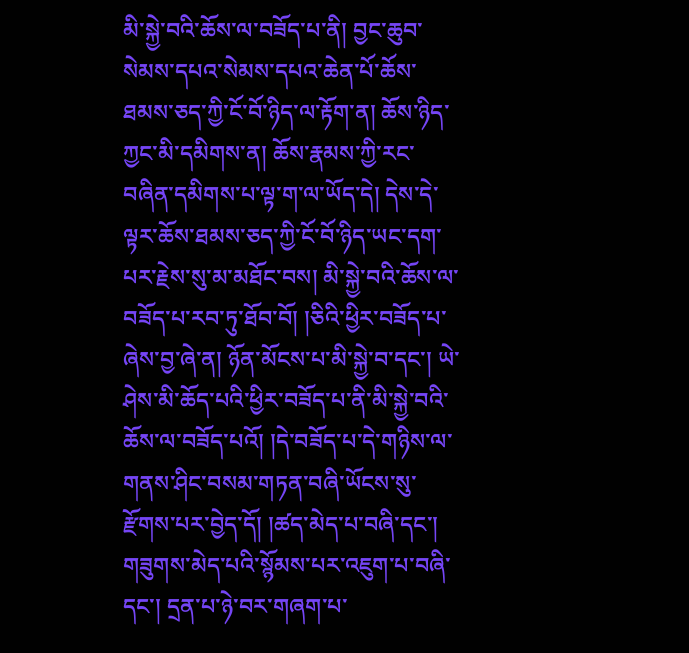མི་སྐྱེ་བའི་ཆོས་ལ་བཟོད་པ་ནི། བྱང་ཆུབ་སེམས་དཔའ་སེམས་དཔའ་ཆེན་པོ་ཆོས་ཐམས་ཅད་ཀྱི་ངོ་བོ་ཉིད་ལ་རྟོག་ན། ཆོས་ཉིད་ཀྱང་མི་དམིགས་ན། ཆོས་རྣམས་ཀྱི་རང་བཞིན་དམིགས་པ་ལྟ་ག་ལ་ཡོད་དེ། དེས་དེ་ལྟར་ཆོས་ཐམས་ཅད་ཀྱི་ངོ་བོ་ཉིད་ཡང་དག་པར་རྗེས་སུ་མ་མཐོང་བས། མི་སྐྱེ་བའི་ཆོས་ལ་བཟོད་པ་རབ་ཏུ་ཐོབ་བོ། །ཅིའི་ཕྱིར་བཟོད་པ་ཞེས་བྱ་ཞེ་ན། ཉོན་མོངས་པ་མི་སྐྱེ་བ་དང་། ཡེ་ཤེས་མི་ཆོད་པའི་ཕྱིར་བཟོད་པ་ནི་མི་སྐྱེ་བའི་ཆོས་ལ་བཟོད་པའོ། །དེ་བཟོད་པ་དེ་གཉིས་ལ་གནས་ཤིང་བསམ་གཏན་བཞི་ཡོངས་སུ་རྫོགས་པར་བྱེད་དོ། །ཚད་མེད་པ་བཞི་དང་། གཟུགས་མེད་པའི་སྙོམས་པར་འཇུག་པ་བཞི་དང་། དྲན་པ་ཉེ་བར་གཞག་པ་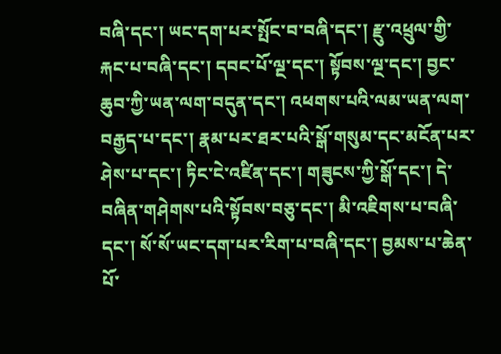བཞི་དང་། ཡང་དག་པར་སྤོང་བ་བཞི་དང་། རྫུ་འཕྲུལ་གྱི་རྐང་པ་བཞི་དང་། དབང་པོ་ལྔ་དང་། སྟོབས་ལྔ་དང་། བྱང་ཆུབ་ཀྱི་ཡན་ལག་བདུན་དང་། འཕགས་པའི་ལམ་ཡན་ལག་བརྒྱད་པ་དང་། རྣམ་པར་ཐར་པའི་སྒོ་གསུམ་དང་མངོན་པར་ཤེས་པ་དང་། ཏིང་ངེ་འཛིན་དང་། གཟུངས་ཀྱི་སྒོ་དང་། དེ་བཞིན་གཤེགས་པའི་སྟོབས་བཅུ་དང་། མི་འཇིགས་པ་བཞི་དང་། སོ་སོ་ཡང་དག་པར་རིག་པ་བཞི་དང་། བྱམས་པ་ཆེན་པོ་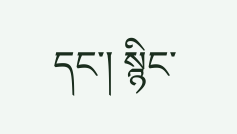དང་། སྙིང་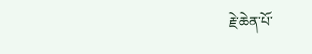རྗེ་ཆེན་པོ་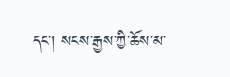དང་། སངས་རྒྱས་ཀྱི་ཆོས་མ་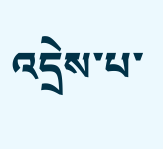འདྲེས་པ་